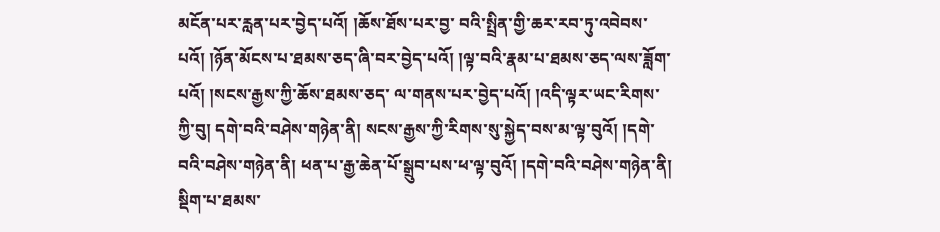མངོན་པར་རླན་པར་བྱེད་པའོ། །ཆོས་ཐོས་པར་བྱ་ བའི་སྤྲིན་གྱི་ཆར་རབ་ཏུ་འབེབས་པའོ། །ཉོན་མོངས་པ་ཐམས་ཅད་ཞི་བར་བྱེད་པའོ། །ལྟ་བའི་རྣམ་པ་ཐམས་ཅད་ལས་ཟློག་པའོ། །སངས་རྒྱས་ཀྱི་ཆོས་ཐམས་ཅད་ ལ་གནས་པར་བྱེད་པའོ། །འདི་ལྟར་ཡང་རིགས་ཀྱི་བུ། དགེ་བའི་བཤེས་གཉེན་ནི། སངས་རྒྱས་ཀྱི་རིགས་སུ་སྐྱེད་བས་མ་ལྟ་བུའོ། །དགེ་བའི་བཤེས་གཉེན་ནི། ཕན་པ་རྒྱ་ཆེན་པོ་སྒྲུབ་པས་ཕ་ལྟ་བུའོ། །དགེ་བའི་བཤེས་གཉེན་ནི། སྡིག་པ་ཐམས་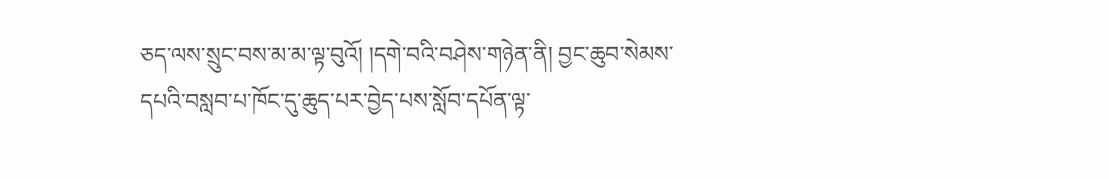ཅད་ལས་སྲུང་བས་མ་མ་ལྟ་བུའོ། །དགེ་བའི་བཤེས་གཉེན་ནི། བྱང་ཆུབ་སེམས་ དཔའི་བསླབ་པ་ཁོང་དུ་ཆུད་པར་བྱེད་པས་སློབ་དཔོན་ལྟ་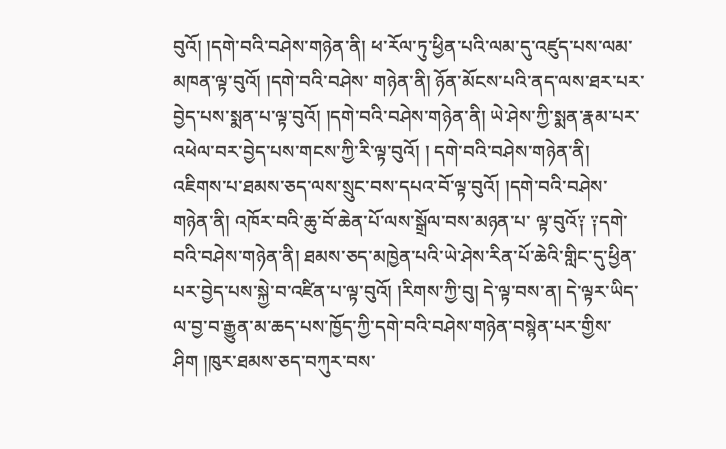བུའོ། །དགེ་བའི་བཤེས་གཉེན་ནི། ཕ་རོལ་ཏུ་ཕྱིན་པའི་ལམ་དུ་འཛུད་པས་ལམ་མཁན་ལྟ་བུའོ། །དགེ་བའི་བཤེས་ གཉེན་ནི། ཉོན་མོངས་པའི་ནད་ལས་ཐར་པར་བྱེད་པས་སྨན་པ་ལྟ་བུའོ། །དགེ་བའི་བཤེས་གཉེན་ནི། ཡེ་ཤེས་ཀྱི་སྨན་རྣམ་པར་འཕེལ་བར་བྱེད་པས་གངས་ཀྱི་རི་ལྟ་བུའོ། ། དགེ་བའི་བཤེས་གཉེན་ནི། འཇིགས་པ་ཐམས་ཅད་ལས་སྲུང་བས་དཔའ་བོ་ལྟ་བུའོ། །དགེ་བའི་བཤེས་གཉེན་ནི། འཁོར་བའི་ཆུ་བོ་ཆེན་པོ་ལས་སྒྲོལ་བས་མཉན་པ་ ལྟ་བུའོ༑ ༑དགེ་བའི་བཤེས་གཉེན་ནི། ཐམས་ཅད་མཁྱེན་པའི་ཡེ་ཤེས་རིན་པོ་ཆེའི་གླིང་དུ་ཕྱིན་པར་བྱེད་པས་སྐྱེ་བ་འཛིན་པ་ལྟ་བུའོ། །རིགས་ཀྱི་བུ། དེ་ལྟ་བས་ན། དེ་ལྟར་ཡིད་ལ་བྱ་བ་རྒྱུན་མ་ཆད་པས་ཁྱོད་ཀྱི་དགེ་བའི་བཤེས་གཉེན་བསྙེན་པར་གྱིས་ཤིག །ཁུར་ཐམས་ཅད་བཀུར་བས་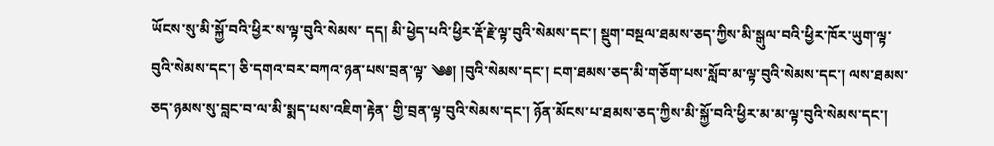ཡོངས་སུ་མི་སྐྱོ་བའི་ཕྱིར་ས་ལྟ་བུའི་སེམས་ དད། མི་ཕྱེད་པའི་ཕྱིར་རྡོ་རྗེ་ལྟ་བུའི་སེམས་དང་། སྡུག་བསྔལ་ཐམས་ཅད་ཀྱིས་མི་སྒུལ་བའི་ཕྱིར་ཁོར་ཡུག་ལྟ་བུའི་སེམས་དང་། ཅི་དགའ་བར་བཀའ་ཉན་པས་བྲན་ལྟ་ ༄༅། །བུའི་སེམས་དང་། ངག་ཐམས་ཅད་མི་གཅོག་པས་སློབ་མ་ལྟ་བུའི་སེམས་དང་། ལས་ཐམས་ཅད་ཉམས་སུ་བླང་བ་ལ་མི་སྨད་པས་འཇིག་རྟེན་ གྱི་བྲན་ལྟ་བུའི་སེམས་དང་། ཉོན་མོངས་པ་ཐམས་ཅད་ཀྱིས་མི་སྐྱོ་བའི་ཕྱིར་མ་མ་ལྟ་བུའི་སེམས་དང་།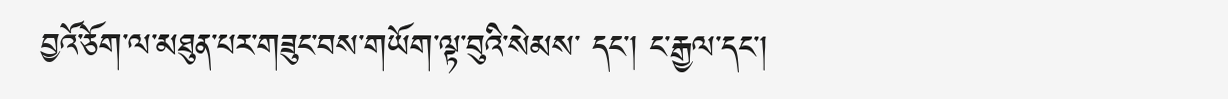བྱའོ་ཅོག་ལ་མཐུན་པར་གཟུང་བས་གཡོག་ལྟ་བུའི་སེམས་ དང་། ང་རྒྱལ་དང་།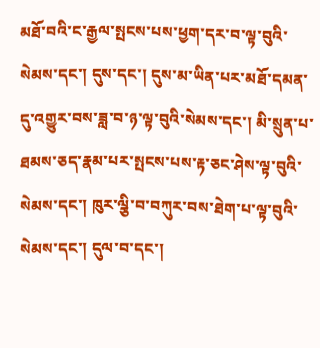མཐོ་བའི་ང་རྒྱལ་སྤངས་པས་ཕྱག་དར་བ་ལྟ་བུའི་སེམས་དང་། དུས་དང་། དུས་མ་ཡིན་པར་མཐོ་དམན་དུ་འགྱུར་བས་ཟླ་བ་ཉ་ལྟ་བུའི་སེམས་དང་། མི་སྲུན་པ་ཐམས་ཅད་རྣམ་པར་སྤངས་པས་རྟ་ཅང་ཤེས་ལྟ་བུའི་སེམས་དང་། ཁུར་ལྕི་བ་བཀུར་བས་ཐེག་པ་ལྟ་བུའི་སེམས་དང་། དུལ་བ་དང་།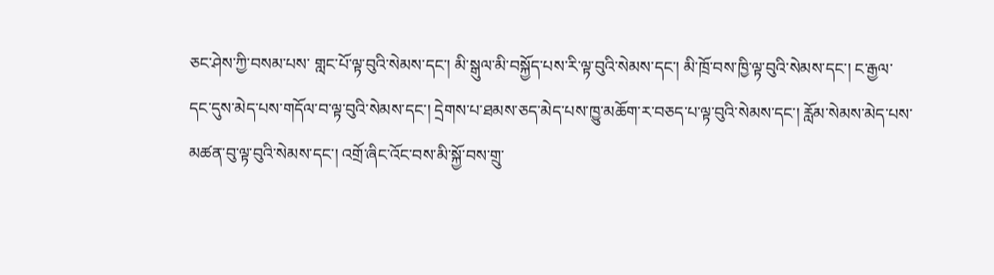ཅང་ཤེས་ཀྱི་བསམ་པས་ གླང་པོ་ལྟ་བུའི་སེམས་དང་། མི་སྒུལ་མི་བསྐྱོད་པས་རི་ལྟ་བུའི་སེམས་དང་། མི་ཁྲོ་བས་ཁྱི་ལྟ་བུའི་སེམས་དང་། ང་རྒྱལ་དང་དུས་མེད་པས་གདོལ་བ་ལྟ་བུའི་སེམས་དང་། དྲེགས་པ་ཐམས་ཅད་མེད་པས་ཁྱུ་མཆོག་ར་བཅད་པ་ལྟ་བུའི་སེམས་དང་། རློམ་སེམས་མེད་པས་མཚན་བུ་ལྟ་བུའི་སེམས་དང་། འགྲོ་ཞིང་འོང་བས་མི་སྐྱོ་བས་གྲུ་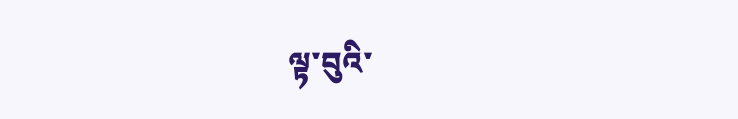ལྟ་བུའི་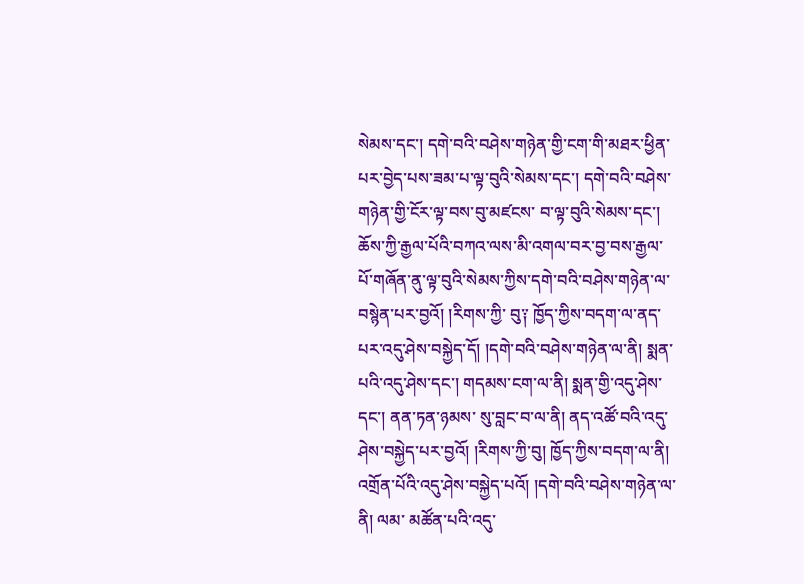སེམས་དང་། དགེ་བའི་བཤེས་གཉེན་གྱི་ངག་གི་མཐར་ཕྱིན་པར་བྱེད་པས་ཟམ་པ་ལྟ་བུའི་སེམས་དང་། དགེ་བའི་བཤེས་གཉེན་གྱི་ངོར་ལྟ་བས་བུ་མཛངས་ བ་ལྟ་བུའི་སེམས་དང་། ཆོས་ཀྱི་རྒྱལ་པོའི་བཀའ་ལས་མི་འགལ་བར་བྱ་བས་རྒྱལ་པོ་གཞོན་ནུ་ལྟ་བུའི་སེམས་ཀྱིས་དགེ་བའི་བཤེས་གཉེན་ལ་བསྙེན་པར་བྱའོ། །རིགས་ཀྱི་ བུ༑ ཁྱོད་ཀྱིས་བདག་ལ་ནད་པར་འདུ་ཤེས་བསྐྱེད་དོ། །དགེ་བའི་བཤེས་གཉེན་ལ་ནི། སྨན་པའི་འདུ་ཤེས་དང་། གདམས་ངག་ལ་ནི། སྨན་གྱི་འདུ་ཤེས་དང་། ནན་ཏན་ཉམས་ སུ་བླང་བ་ལ་ནི། ནད་འཚོ་བའི་འདུ་ཤེས་བསྐྱེད་པར་བྱའོ། །རིགས་ཀྱི་བུ། ཁྱོད་ཀྱིས་བདག་ལ་ནི། འགྲོན་པོའི་འདུ་ཤེས་བསྐྱེད་པའོ། །དགེ་བའི་བཤེས་གཉེན་ལ་ནི། ལམ་ མཚོན་པའི་འདུ་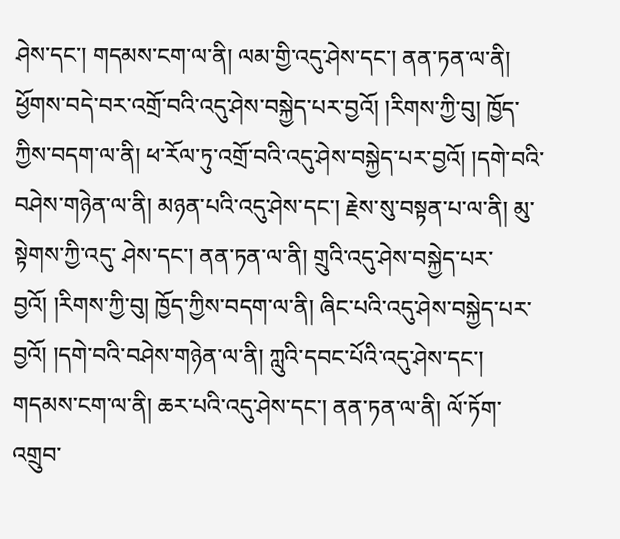ཤེས་དང་། གདམས་ངག་ལ་ནི། ལམ་གྱི་འདུ་ཤེས་དང་། ནན་ཏན་ལ་ནི། ཕྱོགས་བདེ་བར་འགྲོ་བའི་འདུ་ཤེས་བསྐྱེད་པར་བྱའོ། །རིགས་ཀྱི་བུ། ཁྱོད་ ཀྱིས་བདག་ལ་ནི། ཕ་རོལ་ཏུ་འགྲོ་བའི་འདུ་ཤེས་བསྐྱེད་པར་བྱའོ། །དགེ་བའི་བཤེས་གཉེན་ལ་ནི། མཉན་པའི་འདུ་ཤེས་དང་། རྗེས་སུ་བསྟན་པ་ལ་ནི། མུ་སྟེགས་ཀྱི་འདུ་ ཤེས་དང་། ནན་ཏན་ལ་ནི། གྲུའི་འདུ་ཤེས་བསྐྱེད་པར་བྱའོ། །རིགས་ཀྱི་བུ། ཁྱོད་ཀྱིས་བདག་ལ་ནི། ཞིང་པའི་འདུ་ཤེས་བསྐྱེད་པར་བྱའོ། །དགེ་བའི་བཤེས་གཉེན་ལ་ནི། ཀླུའི་དབང་པོའི་འདུ་ཤེས་དང་། གདམས་ངག་ལ་ནི། ཆར་པའི་འདུ་ཤེས་དང་། ནན་ཏན་ལ་ནི། ལོ་ཏོག་འགྲུབ་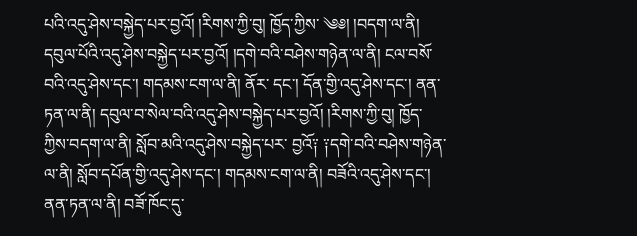པའི་འདུ་ཤེས་བསྐྱེད་པར་བྱའོ། །རིགས་ཀྱི་བུ། ཁྱོད་ཀྱིས་ ༄༅། །བདག་ལ་ནི། དབུལ་པོའི་འདུ་ཤེས་བསྐྱེད་པར་བྱའོ། །དགེ་བའི་བཤེས་གཉེན་ལ་ནི། ངལ་བསོ་བའི་འདུ་ཤེས་དང་། གདམས་ངག་ལ་ནི། ནོར་ དང་། དོན་གྱི་འདུ་ཤེས་དང་། ནན་ཏན་ལ་ནི། དབུལ་བ་སེལ་བའི་འདུ་ཤེས་བསྐྱེད་པར་བྱའོ། །རིགས་ཀྱི་བུ། ཁྱོད་ཀྱིས་བདག་ལ་ནི། སློབ་མའི་འདུ་ཤེས་བསྐྱེད་པར་ བྱའོ༑ ༑དགེ་བའི་བཤེས་གཉེན་ལ་ནི། སློབ་དཔོན་གྱི་འདུ་ཤེས་དང་། གདམས་ངག་ལ་ནི། བཟོའི་འདུ་ཤེས་དང་། ནན་ཏན་ལ་ནི། བཟོ་ཁོང་དུ་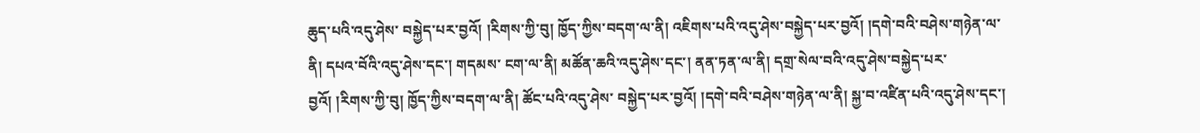ཆུད་པའི་འདུ་ཤེས་ བསྐྱེད་པར་བྱའོ། །རིགས་ཀྱི་བུ། ཁྱོད་ཀྱིས་བདག་ལ་ནི། འཇིགས་པའི་འདུ་ཤེས་བསྐྱེད་པར་བྱའོ། །དགེ་བའི་བཤེས་གཉེན་ལ་ནི། དཔའ་བོའི་འདུ་ཤེས་དང་། གདམས་ ངག་ལ་ནི། མཚོན་ཆའི་འདུ་ཤེས་དང་། ནན་ཏན་ལ་ནི། དགྲ་སེལ་བའི་འདུ་ཤེས་བསྐྱེད་པར་བྱའོ། །རིགས་ཀྱི་བུ། ཁྱོད་ཀྱིས་བདག་ལ་ནི། ཚོང་པའི་འདུ་ཤེས་ བསྐྱེད་པར་བྱའོ། །དགེ་བའི་བཤེས་གཉེན་ལ་ནི། སྐྱ་བ་འཛིན་པའི་འདུ་ཤེས་དང་།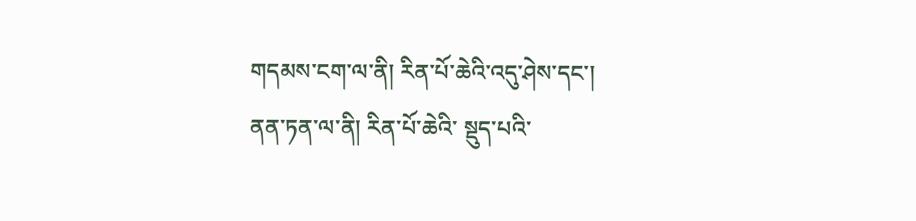གདམས་ངག་ལ་ནི། རིན་པོ་ཆེའི་འདུ་ཤེས་དང་། ནན་ཏན་ལ་ནི། རིན་པོ་ཆེའི་ སྡུད་པའི་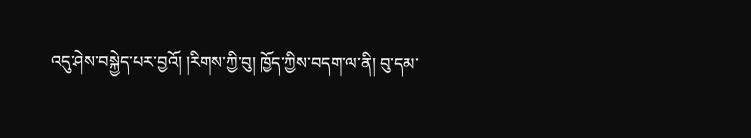འདུ་ཤེས་བསྐྱེད་པར་བྱའོ། །རིགས་ཀྱི་བུ། ཁྱོད་ཀྱིས་བདག་ལ་ནི། བུ་དམ་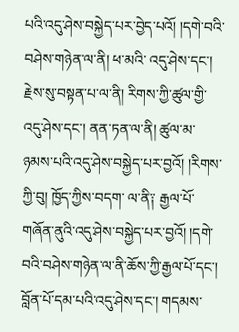པའི་འདུ་ཤེས་བསྐྱེད་པར་བྱེད་པའོ། །དགེ་བའི་བཤེས་གཉེན་ལ་ནི། ཕ་མའི་ འདུ་ཤེས་དང་། རྗེས་སུ་བསྟན་པ་ལ་ནི། རིགས་ཀྱི་ཚུལ་གྱི་འདུ་ཤེས་དང་། ནན་ཏན་ལ་ནི། ཚུལ་མ་ཉམས་པའི་འདུ་ཤེས་བསྐྱེད་པར་བྱའོ། །རིགས་ཀྱི་བུ། ཁྱོད་ཀྱིས་བདག་ ལ་ནི༑ རྒྱལ་པོ་གཞོན་ནུའི་འདུ་ཤེས་བསྐྱེད་པར་བྱའོ། །དགེ་བའི་བཤེས་གཉེན་ལ་ནི་ཆོས་ཀྱི་རྒྱལ་པོ་དང་། བློན་པོ་དམ་པའི་འདུ་ཤེས་དང་། གདམས་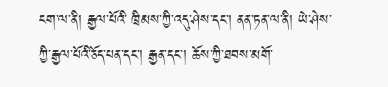ངག་ལ་ནི། རྒྱལ་པོའི་ ཁྲིམས་ཀྱི་འདུ་ཤེས་དང་། ནན་ཏན་ལ་ནི། ཡེ་ཤེས་ཀྱི་རྒྱལ་པོའི་ཅོད་པན་དང་། རྒྱན་དང་། ཆོས་ཀྱི་ཐབས་མགོ་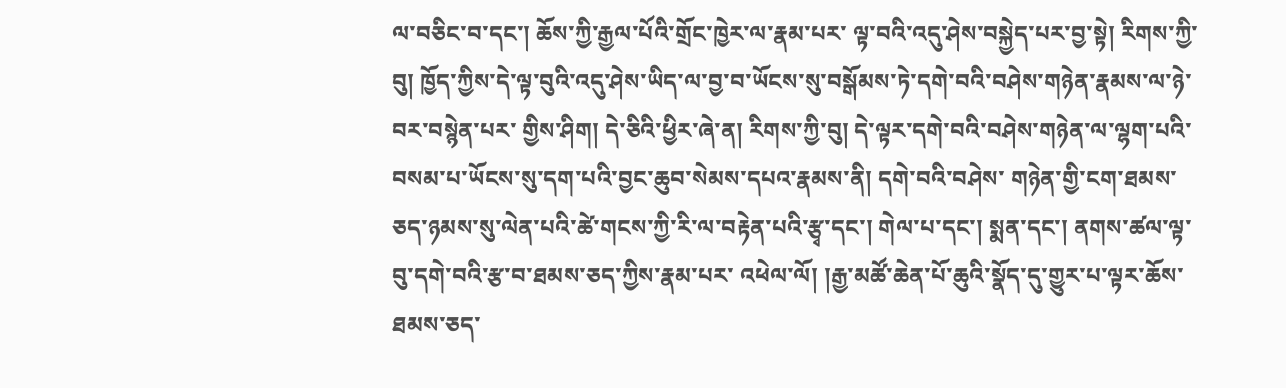ལ་བཅིང་བ་དང་། ཆོས་ཀྱི་རྒྱལ་པོའི་གྲོང་ཁྱེར་ལ་རྣམ་པར་ ལྟ་བའི་འདུ་ཤེས་བསྐྱེད་པར་བྱ་སྟེ། རིགས་ཀྱི་བུ། ཁྱོད་ཀྱིས་དེ་ལྟ་བུའི་འདུ་ཤེས་ཡིད་ལ་བྱ་བ་ཡོངས་སུ་བསྒོམས་ཏེ་དགེ་བའི་བཤེས་གཉེན་རྣམས་ལ་ཉེ་བར་བསྙེན་པར་ གྱིས་ཤིག། དེ་ཅིའི་ཕྱིར་ཞེ་ན། རིགས་ཀྱི་བུ། དེ་ལྟར་དགེ་བའི་བཤེས་གཉེན་ལ་ལྷག་པའི་བསམ་པ་ཡོངས་སུ་དག་པའི་བྱང་ཆུབ་སེམས་དཔའ་རྣམས་ནི། དགེ་བའི་བཤེས་ གཉེན་གྱི་ངག་ཐམས་ཅད་ཉམས་སུ་ལེན་པའི་ཚེ་གངས་ཀྱི་རི་ལ་བརྟེན་པའི་རྩྭ་དང་། གེལ་པ་དང་། སྨན་དང་། ནགས་ཚལ་ལྟ་བུ་དགེ་བའི་རྩ་བ་ཐམས་ཅད་ཀྱིས་རྣམ་པར་ འཕེལ་ལོ། །རྒྱ་མཚོ་ཆེན་པོ་ཆུའི་སྣོད་དུ་གྱུར་པ་ལྟར་ཆོས་ཐམས་ཅད་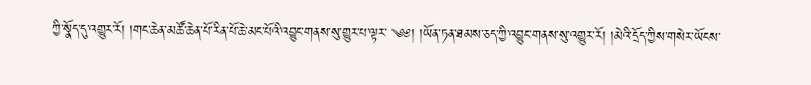ཀྱི་སྣོད་དུ་འགྱུར་རོ། །གང་ཆེན་མཚོ་ཆེན་པོ་རིན་པོ་ཆེ་མང་པོའི་འབྱུང་གནས་སུ་གྱུར་པ་ལྟར་ ༄༅། །ཡོན་ཏན་ཐམས་ཅད་ཀྱི་འབྱུང་གནས་སུ་འགྱུར་རོ། །མེའི་དྲོད་ཀྱིས་གསེར་ཡོངས་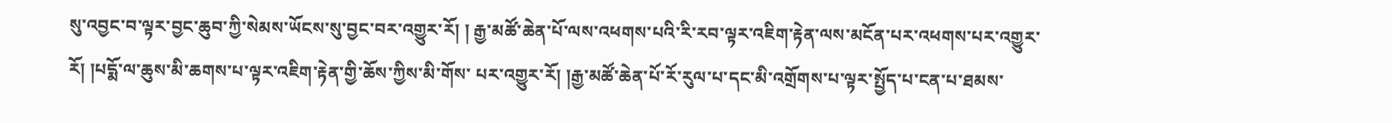སུ་འབྱང་བ་ལྟར་བྱང་ཆུབ་ཀྱི་སེམས་ཡོངས་སུ་བྱང་བར་འགྱུར་རོ། ། རྒྱ་མཚོ་ཆེན་པོ་ལས་འཕགས་པའི་རི་རབ་ལྟར་འཇིག་རྟེན་ལས་མངོན་པར་འཕགས་པར་འགྱུར་རོ། །པདྨོ་ལ་ཆུས་མི་ཆགས་པ་ལྟར་འཇིག་རྟེན་གྱི་ཆོས་ཀྱིས་མི་གོས་ པར་འགྱུར་རོ། །རྒྱ་མཚོ་ཆེན་པོ་རོ་རུལ་པ་དང་མི་འགྲོགས་པ་ལྟར་སྤྱོད་པ་ངན་པ་ཐམས་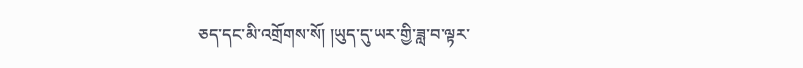ཅད་དང་མི་འགྲོགས་སོ། །ཡུད་དུ་ཡར་གྱི་ཟླ་བ་ལྟར་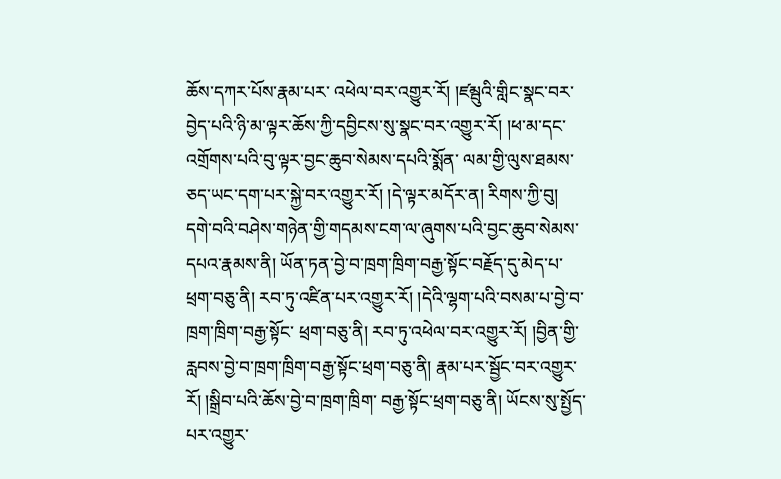ཆོས་དཀར་པོས་རྣམ་པར་ འཕེལ་བར་འགྱུར་རོ། །ཛམྦུའི་གླིང་སྣང་བར་བྱེད་པའི་ཉི་མ་ལྟར་ཆོས་ཀྱི་དབྱིངས་སུ་སྣང་བར་འགྱུར་རོ། །ཕ་མ་དང་འགྲོགས་པའི་བུ་ལྟར་བྱང་ཆུབ་སེམས་དཔའི་སྨོན་ ལམ་གྱི་ལུས་ཐམས་ཅད་ཡང་དག་པར་སྐྱེ་བར་འགྱུར་རོ། །དེ་ལྟར་མདོར་ན། རིགས་ཀྱི་བུ། དགེ་བའི་བཤེས་གཉེན་གྱི་གདམས་ངག་ལ་ཞུགས་པའི་བྱང་ཆུབ་སེམས་ དཔའ་རྣམས་ནི། ཡོན་ཏན་བྱེ་བ་ཁྲག་ཁྲིག་བརྒྱ་སྟོང་བརྗོད་དུ་མེད་པ་ཕྲག་བཅུ་ནི། རབ་ཏུ་འཛིན་པར་འགྱུར་རོ། །དེའི་ལྷག་པའི་བསམ་པ་བྱེ་བ་ཁྲག་ཁྲིག་བརྒྱ་སྟོང་ ཕྲག་བཅུ་ནི། རབ་ཏུ་འཕེལ་བར་འགྱུར་རོ། །བྱིན་གྱི་རླབས་བྱེ་བ་ཁྲག་ཁྲིག་བརྒྱ་སྟོང་ཕྲག་བཅུ་ནི། རྣམ་པར་སྦྱོང་བར་འགྱུར་རོ། །སྒྲིབ་པའི་ཆོས་བྱེ་བ་ཁྲག་ཁྲིག་ བརྒྱ་སྟོང་ཕྲག་བཅུ་ནི། ཡོངས་སུ་སྤྱོད་པར་འགྱུར་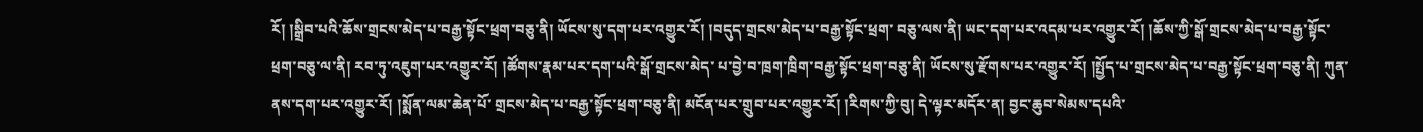རོ། །སྒྲིབ་པའི་ཆོས་གྲངས་མེད་པ་བརྒྱ་སྟོང་ཕྲག་བཅུ་ནི། ཡོངས་སུ་དག་པར་འགྱུར་རོ། །བདུད་གྲངས་མེད་པ་བརྒྱ་སྟོང་ཕྲག་ བཅུ་ལས་ནི། ཡང་དག་པར་འདམ་པར་འགྱུར་རོ། །ཆོས་ཀྱི་སྒོ་གྲངས་མེད་པ་བརྒྱ་སྟོང་ཕྲག་བཅུ་ལ་ནི། རབ་ཏུ་འཇུག་པར་འགྱུར་རོ། །ཚོགས་རྣམ་པར་དག་པའི་སྒོ་གྲངས་མེད་ པ་བྱེ་བ་ཁྲག་ཁྲིག་བརྒྱ་སྟོང་ཕྲག་བཅུ་ནི། ཡོངས་སུ་རྫོགས་པར་འགྱུར་རོ། །སྤྱོད་པ་གྲངས་མེད་པ་བརྒྱ་སྟོང་ཕྲག་བཅུ་ནི། ཀུན་ནས་དག་པར་འགྱུར་རོ། །སྨོན་ལམ་ཆེན་པོ་ གྲངས་མེད་པ་བརྒྱ་སྟོང་ཕྲག་བཅུ་ནི། མངོན་པར་གྲུབ་པར་འགྱུར་རོ། །རིགས་ཀྱི་བུ། དེ་ལྟར་མདོར་ན། བྱང་ཆུབ་སེམས་དཔའི་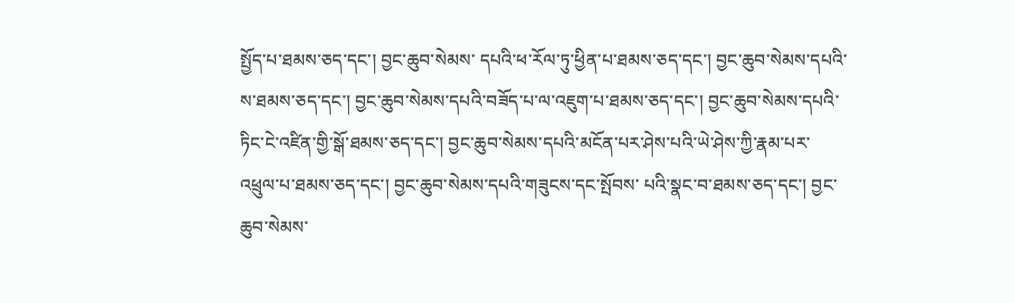སྤྱོད་པ་ཐམས་ཅད་དང་། བྱང་ཆུབ་སེམས་ དཔའི་ཕ་རོལ་ཏུ་ཕྱིན་པ་ཐམས་ཅད་དང་། བྱང་ཆུབ་སེམས་དཔའི་ས་ཐམས་ཅད་དང་། བྱང་ཆུབ་སེམས་དཔའི་བཟོད་པ་ལ་འཇུག་པ་ཐམས་ཅད་དང་། བྱང་ཆུབ་སེམས་དཔའི་ ཏིང་ངེ་འཛིན་གྱི་སྒོ་ཐམས་ཅད་དང་། བྱང་ཆུབ་སེམས་དཔའི་མངོན་པར་ཤེས་པའི་ཡེ་ཤེས་ཀྱི་རྣམ་པར་འཕྲུལ་པ་ཐམས་ཅད་དང་། བྱང་ཆུབ་སེམས་དཔའི་གཟུངས་དང་སྤོབས་ པའི་སྣང་བ་ཐམས་ཅད་དང་། བྱང་ཆུབ་སེམས་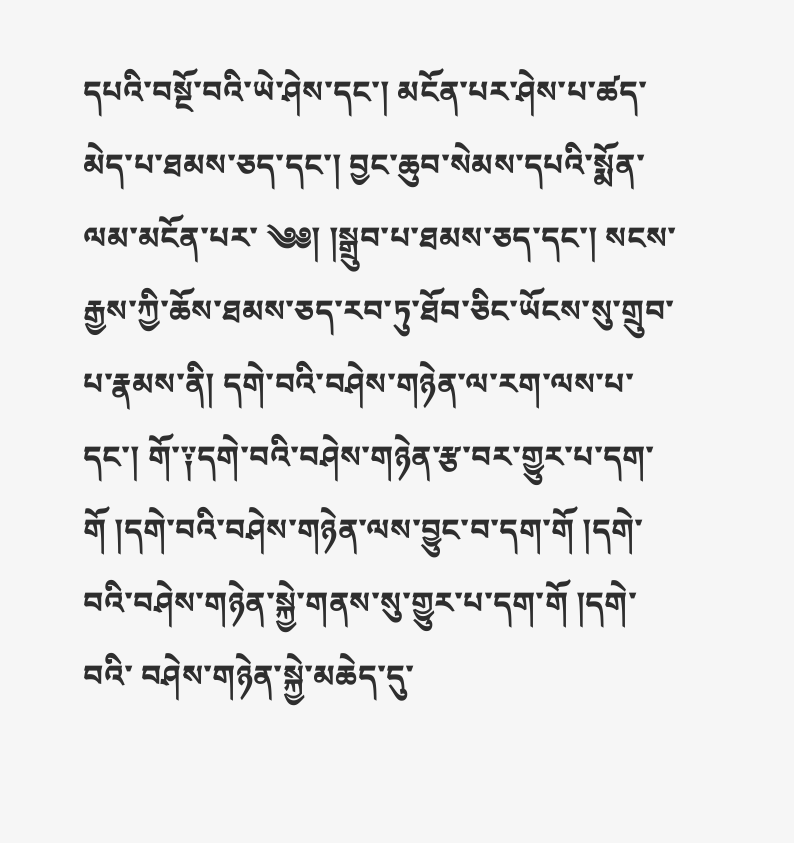དཔའི་བསྔོ་བའི་ཡེ་ཤེས་དང་། མངོན་པར་ཤེས་པ་ཚད་མེད་པ་ཐམས་ཅད་དང་། བྱང་ཆུབ་སེམས་དཔའི་སྨོན་ལམ་མངོན་པར་ ༄༅། །སྒྲུབ་པ་ཐམས་ཅད་དང་། སངས་རྒྱས་ཀྱི་ཆོས་ཐམས་ཅད་རབ་ཏུ་ཐོབ་ཅིང་ཡོངས་སུ་གྲུབ་པ་རྣམས་ནི། དགེ་བའི་བཤེས་གཉེན་ལ་རག་ལས་པ་དང་། གོ་༑དགེ་བའི་བཤེས་གཉེན་རྩ་བར་གྱུར་པ་དག་གོ །དགེ་བའི་བཤེས་གཉེན་ལས་བྱུང་བ་དག་གོ །དགེ་བའི་བཤེས་གཉེན་སྐྱེ་གནས་སུ་གྱུར་པ་དག་གོ །དགེ་བའི་ བཤེས་གཉེན་སྐྱེ་མཆེད་དུ་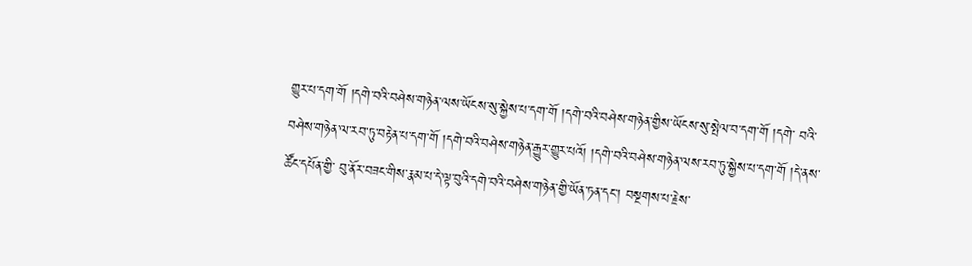གྱུར་པ་དག་གོ །དགེ་བའི་བཤེས་གཉེན་ལས་ཡོངས་སུ་སྐྱེས་པ་དག་གོ །དགེ་བའི་བཤེས་གཉེན་གྱིས་ཡོངས་སུ་སྤེལ་བ་དག་གོ །དགེ་ བའི་བཤེས་གཉེན་ལ་རབ་ཏུ་བརྟེན་པ་དག་གོ །དགེ་བའི་བཤེས་གཉེན་རྒྱུར་གྱུར་པའོ། །དགེ་བའི་བཤེས་གཉེན་ལས་རབ་ཏུ་སྐྱེས་པ་དག་གོ །དེ་ནས་ཚོང་དཔོན་གྱི་ བུ་ནོར་བཟང་གིས་རྣམ་པ་དེ་ལྟ་བུའི་དགེ་བའི་བཤེས་གཉེན་གྱི་ཡོན་ཏན་དང་། བསྔགས་པ་རྗེས་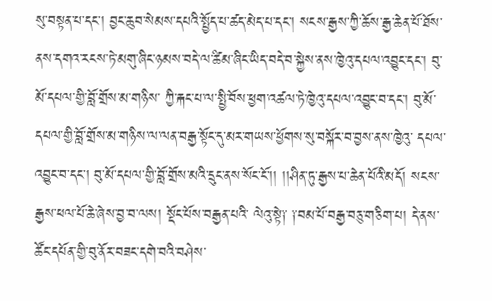སུ་བསྟན་པ་དང་། བྱང་ཆུབ་སེམས་དཔའི་སྤྱོད་པ་ཚད་མེད་པ་དང་། སངས་རྒྱས་ཀྱི་ཆོས་རྒྱ་ཆེན་པོ་ཐོས་ནས་དགའ་རངས་ཏེ་མགུ་ཞིང་ཉམས་བདེ་ལ་ཚིམ་ཞིང་ཡིད་བདེ་བ་སྐྱེས་ནས་ཁྱེའུ་དཔལ་འབྱུང་དང་། བུ་མོ་དཔལ་གྱི་བློ་གྲོས་མ་གཉིས་ ཀྱི་རྐང་པ་ལ་སྤྱི་བོས་ཕྱག་འཚལ་ཏེ་ཁྱེའུ་དཔལ་འབྱུང་བ་དང་། བུ་མོ་དཔལ་གྱི་བློ་གྲོས་མ་གཉིས་ལ་ལན་བརྒྱ་སྟོང་དུ་མར་གཡས་ཕྱོགས་སུ་བསྐོར་བ་བྱས་ནས་ཁྱེའུ་ དཔལ་འབྱུང་བ་དང་། བུ་མོ་དཔལ་གྱི་བློ་གྲོས་མའི་དྲུང་ནས་སོང་ངོ་།། །།ཤིན་ཏུ་རྒྱས་པ་ཆེན་པོའི་མདོ། སངས་རྒྱས་ཕལ་པོ་ཆེ་ཞེས་བྱ་བ་ལས། སྡོང་པོས་བརྒྱན་པའི་ ལེའུ་སྟེ༑ ༑བམ་པོ་བརྒྱ་བཅུ་གཅིག་པ། དེ་ནས་ཚོང་དཔོན་གྱི་བུ་ནོར་བཟང་དགེ་བའི་བཤེས་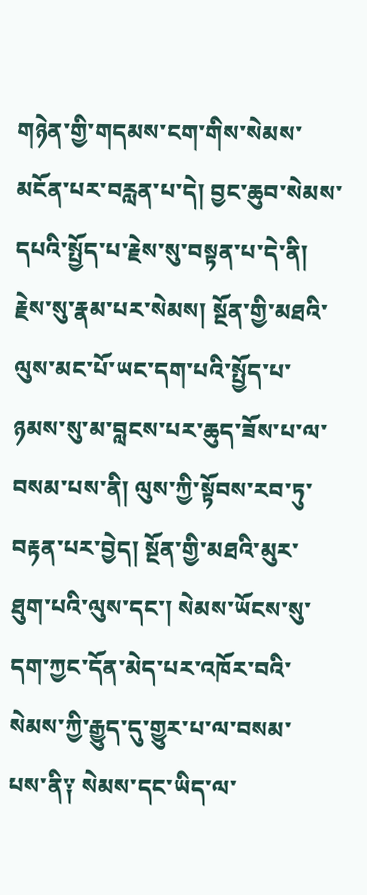གཉེན་གྱི་གདམས་ངག་གིས་སེམས་མངོན་པར་བརླན་པ་དེ། བྱང་ཆུབ་སེམས་ དཔའི་སྤྱོད་པ་རྗེས་སུ་བསྟན་པ་དེ་ནི། རྗེས་སུ་རྣམ་པར་སེམས། སྔོན་གྱི་མཐའི་ལུས་མང་པོ་ཡང་དག་པའི་སྤྱོད་པ་ཉམས་སུ་མ་བླངས་པར་ཆུད་ཟོས་པ་ལ་བསམ་པས་ནི། ལུས་ཀྱི་སྟོབས་རབ་ཏུ་བརྟན་པར་བྱེད། སྔོན་གྱི་མཐའི་མུར་ཐུག་པའི་ལུས་དང་། སེམས་ཡོངས་སུ་དག་ཀྱང་དོན་མེད་པར་འཁོར་བའི་སེམས་ཀྱི་རྒྱུད་དུ་གྱུར་པ་ལ་བསམ་ པས་ནི༑ སེམས་དང་ཡིད་ལ་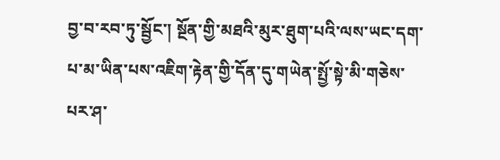བྱ་བ་རབ་ཏུ་སྦྱོང་། སྔོན་གྱི་མཐའི་མུར་ཐུག་པའི་ལས་ཡང་དག་པ་མ་ཡིན་པས་འཇིག་རྟེན་གྱི་དོན་དུ་གཡེན་སྤྱོ་སྟེ་མི་གཅེས་པར་ཤ་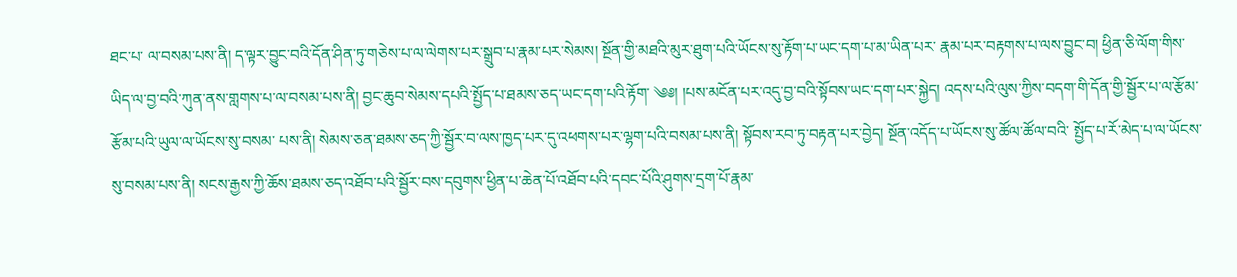ཐང་པ་ ལ་བསམ་པས་ནི། ད་ལྟར་བྱུང་བའི་དོན་ཤིན་ཏུ་གཅེས་པ་ལ་ལེགས་པར་སྒྲུབ་པ་རྣམ་པར་སེམས། སྔོན་གྱི་མཐའི་མུར་ཐུག་པའི་ཡོངས་སུ་རྟོག་པ་ཡང་དག་པ་མ་ཡིན་པར་ རྣམ་པར་བརྟགས་པ་ལས་བྱུང་བ། ཕྱིན་ཅི་ལོག་གིས་ཡིད་ལ་བྱ་བའི་ཀུན་ནས་གླགས་པ་ལ་བསམ་པས་ནི། བྱང་ཆུབ་སེམས་དཔའི་སྤྱོད་པ་ཐམས་ཅད་ཡང་དག་པའི་རྟོག་ ༄༅། །པས་མངོན་པར་འདུ་བྱ་བའི་སྟོབས་ཡང་དག་པར་སྐྱེད། འདས་པའི་ལུས་ཀྱིས་བདག་གི་དོན་གྱི་སྦྱོར་པ་ལ་རྩོམ་རྩོམ་པའི་ཡུལ་ལ་ཡོངས་སུ་བསམ་ པས་ནི། སེམས་ཅན་ཐམས་ཅད་ཀྱི་སྦྱོར་བ་ལས་ཁྱད་པར་དུ་འཕགས་པར་ལྷག་པའི་བསམ་པས་ནི། སྟོབས་རབ་ཏུ་བརྟན་པར་བྱེད། སྔོན་འདོད་པ་ཡོངས་སུ་ཚོལ་ཚོལ་བའི་ སྤྱོད་པ་རོ་མེད་པ་ལ་ཡོངས་སུ་བསམ་པས་ནི། སངས་རྒྱས་ཀྱི་ཆོས་ཐམས་ཅད་འཐོབ་པའི་སྦྱོར་བས་དབུགས་ཕྱིན་པ་ཆེན་པོ་འཐོབ་པའི་དབང་པོའི་ཤུགས་དྲག་པོ་རྣམ་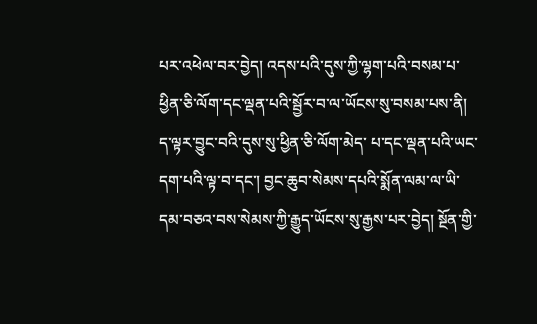པར་འཕེལ་བར་བྱེད། འདས་པའི་དུས་ཀྱི་ལྷག་པའི་བསམ་པ་ཕྱིན་ཅི་ལོག་དང་ལྡན་པའི་སྦྱོར་བ་ལ་ཡོངས་སུ་བསམ་པས་ནི། ད་ལྟར་བྱུང་བའི་དུས་སུ་ཕྱིན་ཅི་ལོག་མེད་ པ་དང་ལྡན་པའི་ཡང་དག་པའི་ལྟ་བ་དང་། བྱང་ཆུབ་སེམས་དཔའི་སྨོན་ལམ་ལ་ཡི་དམ་བཅའ་བས་སེམས་ཀྱི་རྒྱུད་ཡོངས་སུ་རྒྱས་པར་བྱེད། སྔོན་གྱི་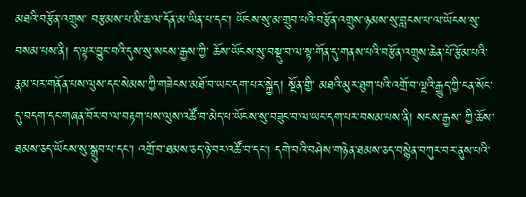མཐའི་བརྩོན་འགྲུས་ བརྩམས་པ་མི་ཆ་ལ་དོན་མ་ཡིན་པ་དང་། ཡོངས་སུ་མ་གྲུབ་པའི་བརྩོན་འགྲུས་ཉམས་སུ་བླངས་པ་ལ་ཡོངས་སུ་བསམ་པས་ནི། ད་ལྟར་བྱུང་བའི་དུས་སུ་སངས་རྒྱས་ཀྱི་ ཆོས་ཡོངས་སུ་བསྡུ་བ་ལ་སྟ་གོན་དུ་གནས་པའི་བརྩོན་འགྲུས་ཆེན་པོ་རྩོམ་པའི་རྣམ་པར་གནོན་པས་ལུས་དང་སེམས་ཀྱི་གཟེངས་མཐོ་བ་ཡང་དག་པར་སྐྱེད། སྔོན་གྱི་ མཐའི་མུར་ཐུག་པའི་འགྲོ་བ་ལྔའི་རྒྱུད་ཀྱི་ངན་སོང་དུ་བདག་དང་གཞན་བོར་བ་ལ་བརྟག་པས་ལུས་འཚོ་བ་མེད་པ་ཡོངས་སུ་བཟུང་བ་ལ་ཡང་དག་པར་བསམ་པས་ནི། སངས་རྒྱས་ ཀྱི་ཆོས་ཐམས་ཅད་ཡོངས་སུ་སྒྲུབ་པ་དང་། འགྲོ་བ་ཐམས་ཅད་ཉེ་བར་འཚོ་བ་དང་། དགེ་བའི་བཤེས་གཉེན་ཐམས་ཅད་བསྙེན་བཀུར་བར་ནུས་པའི་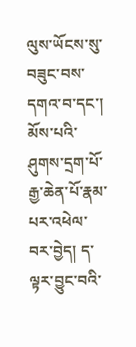ལུས་ཡོངས་སུ་བཟུང་བས་ དགའ་བ་དང་། མོས་པའི་ཤུགས་དྲག་པོ་རྒྱ་ཆེན་པོ་རྣམ་པར་འཕེལ་བར་བྱེད། ད་ལྟར་བྱུང་བའི་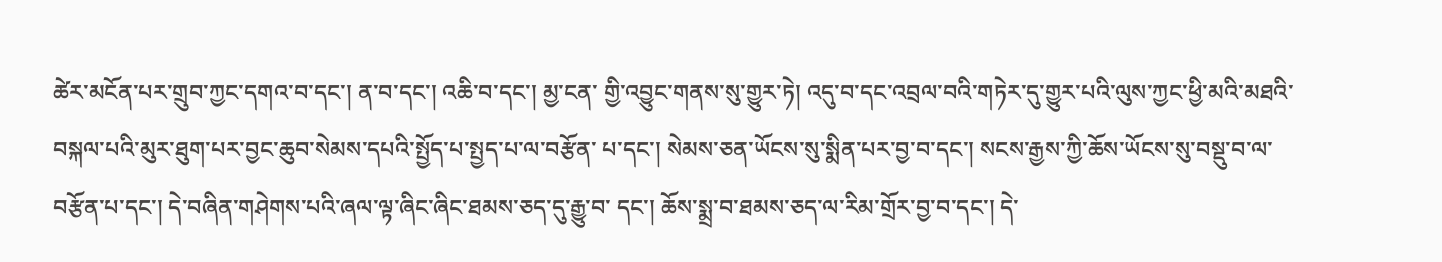ཚེར་མངོན་པར་གྲུབ་ཀྱང་དགའ་བ་དང་། ན་བ་དང་། འཆི་བ་དང་། མྱ་ངན་ གྱི་འབྱུང་གནས་སུ་གྱུར་ཏེ། འདུ་བ་དང་འབྲལ་བའི་གཏེར་དུ་གྱུར་པའི་ལུས་ཀྱང་ཕྱི་མའི་མཐའི་བསྐལ་པའི་མུར་ཐུག་པར་བྱང་ཆུབ་སེམས་དཔའི་སྤྱོད་པ་སྤྱད་པ་ལ་བརྩོན་ པ་དང་། སེམས་ཅན་ཡོངས་སུ་སྨིན་པར་བྱ་བ་དང་། སངས་རྒྱས་ཀྱི་ཆོས་ཡོངས་སུ་བསྡུ་བ་ལ་བརྩོན་པ་དང་། དེ་བཞིན་གཤེགས་པའི་ཞལ་ལྟ་ཞིང་ཞིང་ཐམས་ཅད་དུ་རྒྱུ་བ་ དང་། ཆོས་སྨྲ་བ་ཐམས་ཅད་ལ་རིམ་གྲོར་བྱ་བ་དང་། དེ་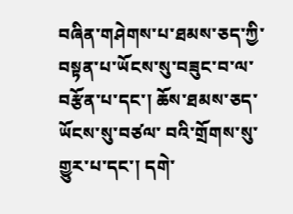བཞིན་གཤེགས་པ་ཐམས་ཅད་ཀྱི་བསྟན་པ་ཡོངས་སུ་བཟུང་བ་ལ་བརྩོན་པ་དང་། ཆོས་ཐམས་ཅད་ཡོངས་སུ་བཙལ་ བའི་གྲོགས་སུ་གྱུར་པ་དང་། དགེ་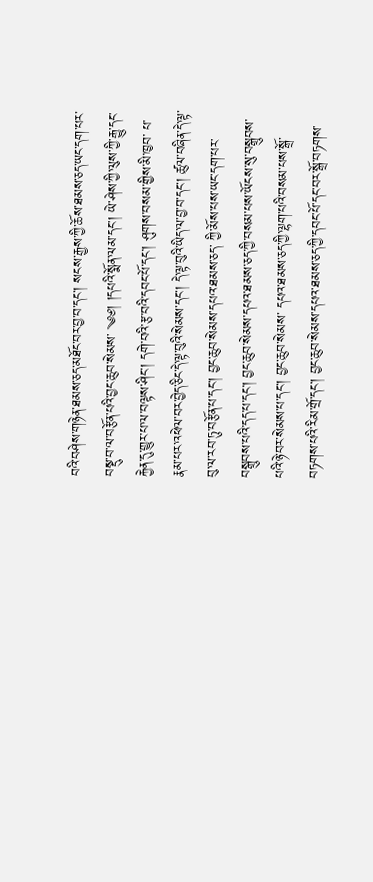བའི་བཤེས་གཉེན་ཐམས་ཅད་མཐོང་བར་བྱ་བ་དང་། སངས་རྒྱས་ཀྱི་ཆོས་ཐམས་ཅད་ཡང་དག་པར་བསྡུ་བ་ལ་བརྩོན་པའི་བྱང་ཆུབ་སེམས་ ༄༅། །དཔའི་སྨོན་ལམ་དང་། ཡེ་ཤེས་ཀྱི་ལུས་ཀྱི་རྒྱུ་དང་རྐྱེན་དུ་གྱུར་པ་ལ་བལྟས་ཤིང་། དགེ་བའི་རྩ་བའི་དབང་པོ་དང་། ཤུགས་བསམ་གྱིས་མི་ཁྱབ་ པ་རྣམ་པར་འཕེལ་བར་བྱེད་ཅིང་དེ་ལྟ་བུའི་སེམས་དང་། དེ་ལྟ་བུའི་ཡིད་ལ་བྱ་བ་དང་། ཚུལ་བཞིན་དེ་ལྟ་བུ་ལ་རབ་ཏུ་བརྩོན་པ་དང་། བྱང་ཆུབ་སེམས་དཔའ་ཐམས་ཅད་ ཀྱི་མོས་པས་ཡང་དག་པར་བསྒྲུབས་པའི་དད་པ་དང་། བྱང་ཆུབ་སེམས་དཔའ་ཐམས་ཅད་ཀྱི་བསམ་པས་ཡོངས་སུ་བསྒྲུབས་པའི་ཉེ་བར་སེམས་པ་དང་། བྱང་ཆུབ་སེམས་ དཔའ་ཐམས་ཅད་ཀྱི་ལྷག་པའི་བསམ་པས་སྒྲོ་བཏགས་པའི་རིམ་གྲོ་དང་། བྱང་ཆུབ་སེམས་དཔའ་ཐམས་ཅད་ཀྱི་དབང་པོ་དང་བར་སྒྲོ་བཏགས་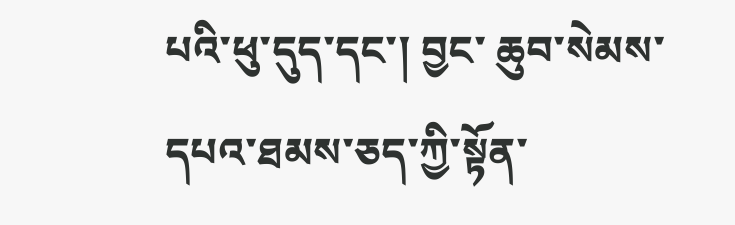པའི་ཕུ་དུད་དང་། བྱང་ ཆུབ་སེམས་དཔའ་ཐམས་ཅད་ཀྱི་སྟོན་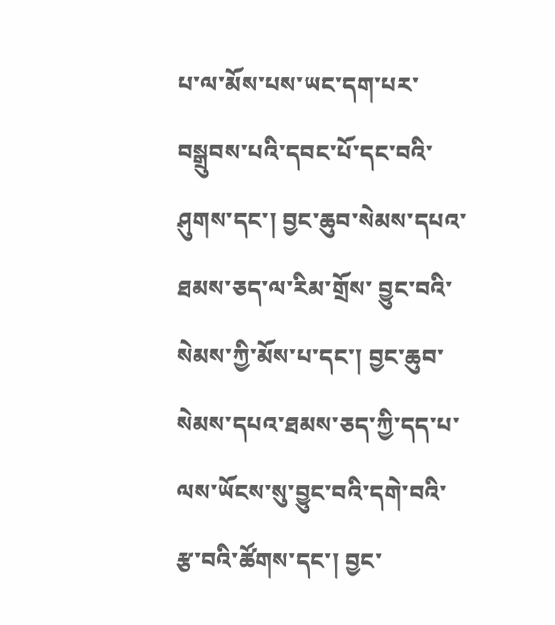པ་ལ་མོས་པས་ཡང་དག་པར་བསྒྲུབས་པའི་དབང་པོ་དང་བའི་ཤུགས་དང་། བྱང་ཆུབ་སེམས་དཔའ་ཐམས་ཅད་ལ་རིམ་གྲོས་ བྱུང་བའི་སེམས་ཀྱི་མོས་པ་དང་། བྱང་ཆུབ་སེམས་དཔའ་ཐམས་ཅད་ཀྱི་དད་པ་ལས་ཡོངས་སུ་བྱུང་བའི་དགེ་བའི་རྩ་བའི་ཚོགས་དང་། བྱང་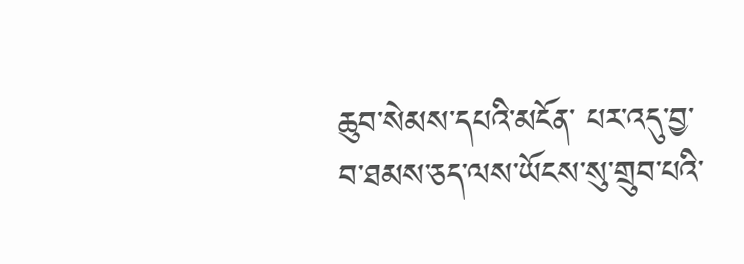ཆུབ་སེམས་དཔའི་མངོན་ པར་འདུ་བྱ་བ་ཐམས་ཅད་ལས་ཡོངས་སུ་གྲུབ་པའི་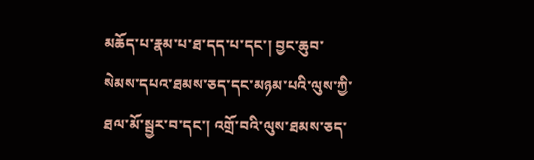མཆོད་པ་རྣམ་པ་ཐ་དད་པ་དང་། བྱང་ཆུབ་སེམས་དཔའ་ཐམས་ཅད་དང་མཉམ་པའི་ལུས་ཀྱི་ཐལ་མོ་སྦྱར་བ་དང་། འགྲོ་བའི་ལུས་ཐམས་ཅད་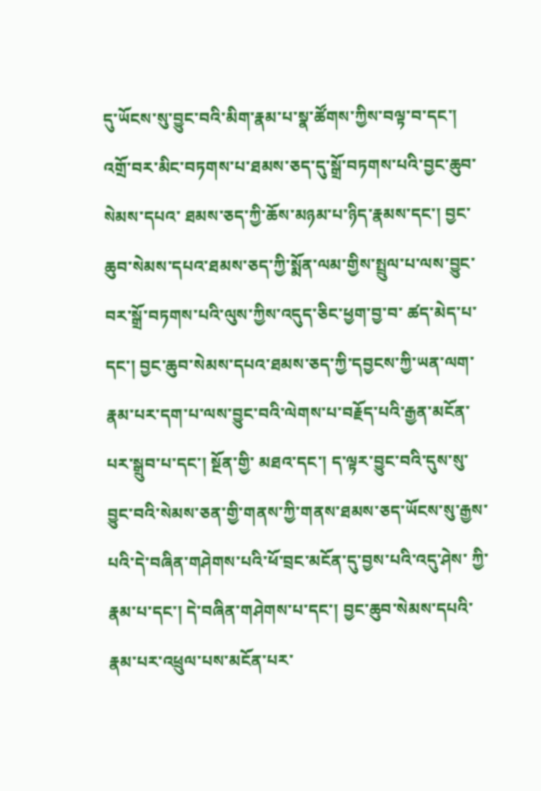དུ་ཡོངས་སུ་བྱུང་བའི་མིག་རྣམ་པ་སྣ་ཚོགས་ཀྱིས་བལྟ་བ་དང་། འགྲོ་བར་མིང་བཏགས་པ་ཐམས་ཅད་དུ་སྒྲོ་བཏགས་པའི་བྱང་ཆུབ་སེམས་དཔའ་ ཐམས་ཅད་ཀྱི་ཆོས་མཉམ་པ་ཉིད་རྣམས་དང་། བྱང་ཆུབ་སེམས་དཔའ་ཐམས་ཅད་ཀྱི་སྨོན་ལམ་གྱིས་སྤྲུལ་པ་ལས་བྱུང་བར་སྒྲོ་བཏགས་པའི་ལུས་ཀྱིས་འདུད་ཅིང་ཕྱག་བྱ་བ་ ཚད་མེད་པ་དང་། བྱང་ཆུབ་སེམས་དཔའ་ཐམས་ཅད་ཀྱི་དབྱངས་ཀྱི་ཡན་ལག་རྣམ་པར་དག་པ་ལས་བྱུང་བའི་ལེགས་པ་བརྗོད་པའི་རྒྱན་མངོན་པར་སྒྲུབ་པ་དང་། སྔོན་གྱི་ མཐའ་དང་། ད་ལྟར་བྱུང་བའི་དུས་སུ་བྱུང་བའི་སེམས་ཅན་གྱི་གནས་ཀྱི་གནས་ཐམས་ཅད་ཡོངས་སུ་རྒྱས་པའི་དེ་བཞིན་གཤེགས་པའི་ཕོ་བྲང་མངོན་དུ་བྱས་པའི་འདུ་ཤེས་ ཀྱི་རྣམ་པ་དང་། དེ་བཞིན་གཤེགས་པ་དང་། བྱང་ཆུབ་སེམས་དཔའི་རྣམ་པར་འཕྲུལ་པས་མངོན་པར་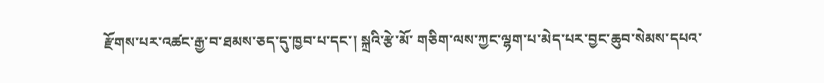རྫོགས་པར་འཚང་རྒྱ་བ་ཐམས་ཅད་དུ་ཁྱབ་པ་དང་། སྐྲའི་རྩེ་མོ་ གཅིག་ལས་ཀྱང་ལྷག་པ་མེད་པར་བྱང་ཆུབ་སེམས་དཔའ་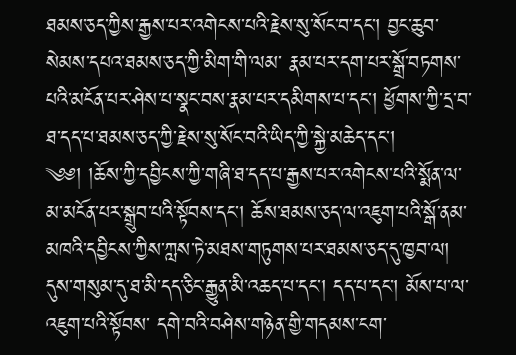ཐམས་ཅད་ཀྱིས་རྒྱས་པར་འགེངས་པའི་རྗེས་སུ་སོང་བ་དང་། བྱང་ཆུབ་སེམས་དཔའ་ཐམས་ཅད་ཀྱི་མིག་གི་ལམ་ རྣམ་པར་དག་པར་སྒྲོ་བཏགས་པའི་མངོན་པར་ཤེས་པ་སྣང་བས་རྣམ་པར་དམིགས་པ་དང་། ཕྱོགས་ཀྱི་དྲ་བ་ཐ་དད་པ་ཐམས་ཅད་ཀྱི་རྗེས་སུ་སོང་བའི་ཡིད་ཀྱི་སྐྱེ་མཆེད་དང་། ༄༅། །ཆོས་ཀྱི་དབྱིངས་ཀྱི་གཞི་ཐ་དད་པ་རྒྱས་པར་འགེངས་པའི་སྨོན་ལ་མ་མངོན་པར་སྒྲུབ་པའི་སྟོབས་དང་། ཆོས་ཐམས་ཅད་ལ་འཇུག་པའི་སྒོ་ནམ་ མཁའི་དབྱིངས་ཀྱིས་ཀླས་ཏེ་མཐས་གཏུགས་པར་ཐམས་ཅད་དུ་ཁྱབ་ལ། དུས་གསུམ་དུ་ཐ་མི་དད་ཅིང་རྒྱུན་མི་འཆད་པ་དང་། དད་པ་དང་། མོས་པ་ལ་འཇུག་པའི་སྟོབས་ དགེ་བའི་བཤེས་གཉེན་གྱི་གདམས་ངག་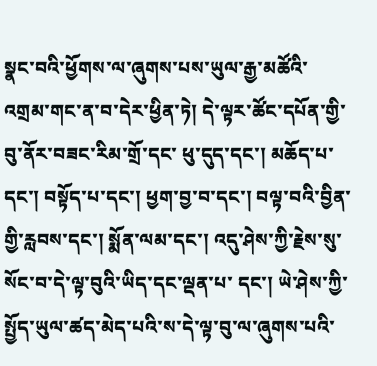སྣང་བའི་ཕྱོགས་ལ་ཞུགས་པས་ཡུལ་རྒྱ་མཚོའི་འགྲམ་གང་ན་བ་དེར་ཕྱིན་ཏེ། དེ་ལྟར་ཚོང་དཔོན་གྱི་བུ་ནོར་བཟང་རིམ་གྲོ་དང་ ཕུ་དུད་དང་། མཆོད་པ་དང་། བསྟོད་པ་དང་། ཕྱག་བྱ་བ་དང་། བལྟ་བའི་བྱིན་གྱི་རླབས་དང་། སྨོན་ལམ་དང་། འདུ་ཤེས་ཀྱི་རྗེས་སུ་སོང་བ་དེ་ལྟ་བུའི་ཡིད་དང་ལྡན་པ་ དང་། ཡེ་ཤེས་ཀྱི་སྤྱོད་ཡུལ་ཚད་མེད་པའི་ས་དེ་ལྟ་བུ་ལ་ཞུགས་པའི་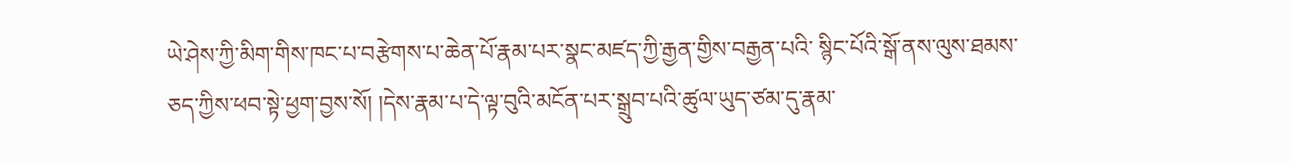ཡེ་ཤེས་ཀྱི་མིག་གིས་ཁང་པ་བརྩེགས་པ་ཆེན་པོ་རྣམ་པར་སྣང་མཛད་ཀྱི་རྒྱན་གྱིས་བརྒྱན་པའི་ སྙིང་པོའི་སྒོ་ནས་ལུས་ཐམས་ཅད་ཀྱིས་ཕབ་སྟེ་ཕྱག་བྱས་སོ། །དེས་རྣམ་པ་དེ་ལྟ་བུའི་མངོན་པར་སྒྲུབ་པའི་ཚུལ་ཡུད་ཙམ་དུ་རྣམ་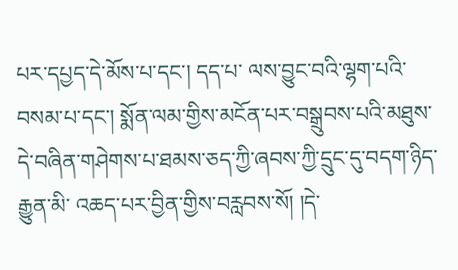པར་དཔྱད་དེ་མོས་པ་དང་། དད་པ་ ལས་བྱུང་བའི་ལྷག་པའི་བསམ་པ་དང་། སྨོན་ལམ་གྱིས་མངོན་པར་བསྒྲུབས་པའི་མཐུས་དེ་བཞིན་གཤེགས་པ་ཐམས་ཅད་ཀྱི་ཞབས་ཀྱི་དྲུང་དུ་བདག་ཉིད་རྒྱུན་མི་ འཆད་པར་བྱིན་གྱིས་བརླབས་སོ། །དེ་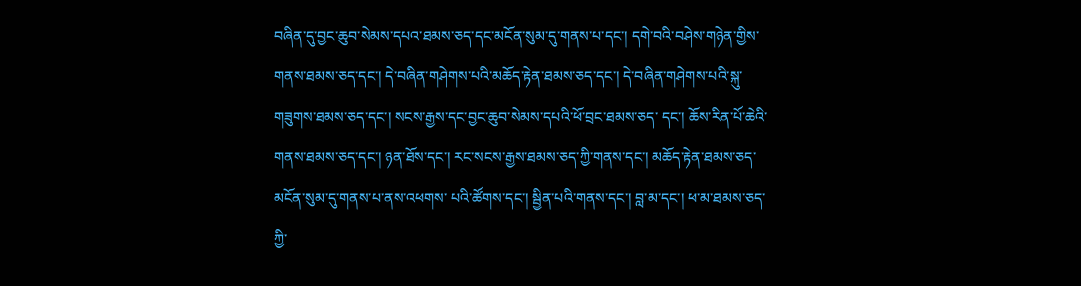བཞིན་དུ་བྱང་ཆུབ་སེམས་དཔའ་ཐམས་ཅད་དང་མངོན་སུམ་དུ་གནས་པ་དང་། དགེ་བའི་བཤེས་གཉེན་གྱིས་གནས་ཐམས་ཅད་དང་། དེ་བཞིན་གཤེགས་པའི་མཆོད་རྟེན་ཐམས་ཅད་དང་། དེ་བཞིན་གཤེགས་པའི་སྐུ་གཟུགས་ཐམས་ཅད་དང་། སངས་རྒྱས་དང་བྱང་ཆུབ་སེམས་དཔའི་ཕོ་བྲང་ཐམས་ཅད་ དང་། ཆོས་རིན་པོ་ཆེའི་གནས་ཐམས་ཅད་དང་། ཉན་ཐོས་དང་། རང་སངས་རྒྱས་ཐམས་ཅད་ཀྱི་གནས་དང་། མཆོད་རྟེན་ཐམས་ཅད་མངོན་སུམ་དུ་གནས་པ་ནས་འཕགས་ པའི་ཚོགས་དང་། སྦྱིན་པའི་གནས་དང་། བླ་མ་དང་། ཕ་མ་ཐམས་ཅད་ཀྱི་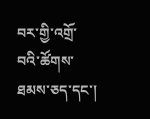བར་གྱི་འགྲོ་བའི་ཚོགས་ཐམས་ཅད་དང་།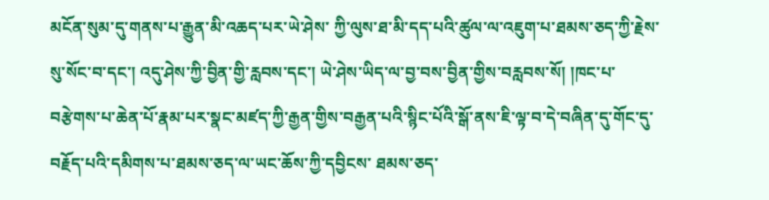མངོན་སུམ་དུ་གནས་པ་རྒྱུན་མི་འཆད་པར་ཡེ་ཤེས་ ཀྱི་ལུས་ཐ་མི་དད་པའི་ཚུལ་ལ་འཇུག་པ་ཐམས་ཅད་ཀྱི་རྗེས་སུ་སོང་བ་དང་། འདུ་ཤེས་ཀྱི་བྱིན་གྱི་རླབས་དང་། ཡེ་ཤེས་ཡིད་ལ་བྱ་བས་བྱིན་གྱིས་བརླབས་སོ། །ཁང་པ་ བརྩེགས་པ་ཆེན་པོ་རྣམ་པར་སྣང་མཛད་ཀྱི་རྒྱན་གྱིས་བརྒྱན་པའི་སྙིང་པོའི་སྒོ་ནས་ཇི་ལྟ་བ་དེ་བཞིན་དུ་གོང་དུ་བརྗོད་པའི་དམིགས་པ་ཐམས་ཅད་ལ་ཡང་ཆོས་ཀྱི་དབྱིངས་ ཐམས་ཅད་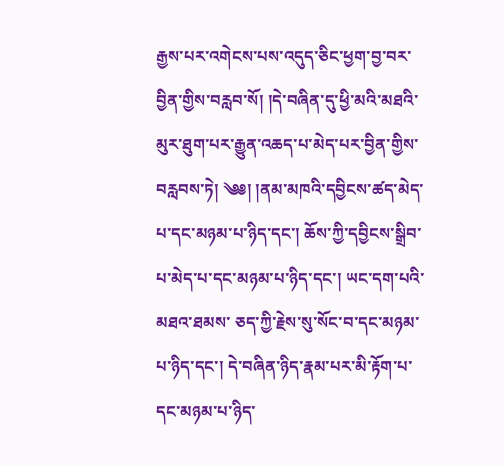རྒྱས་པར་འགེངས་པས་འདུད་ཅིང་ཕྱག་བྱ་བར་བྱིན་གྱིས་བརླབ་སོ། །དེ་བཞིན་དུ་ཕྱི་མའི་མཐའི་མུར་ཐུག་པར་རྒྱུན་འཆད་པ་མེད་པར་བྱིན་གྱིས་བརླབས་ཏེ། ༄༅། །ནམ་མཁའི་དབྱིངས་ཚད་མེད་པ་དང་མཉམ་པ་ཉིད་དང་། ཆོས་ཀྱི་དབྱིངས་སྒྲིབ་པ་མེད་པ་དང་མཉམ་པ་ཉིད་དང་། ཡང་དག་པའི་མཐའ་ཐམས་ ཅད་ཀྱི་རྗེས་སུ་སོང་བ་དང་མཉམ་པ་ཉིད་དང་། དེ་བཞིན་ཉིད་རྣམ་པར་མི་རྟོག་པ་དང་མཉམ་པ་ཉིད་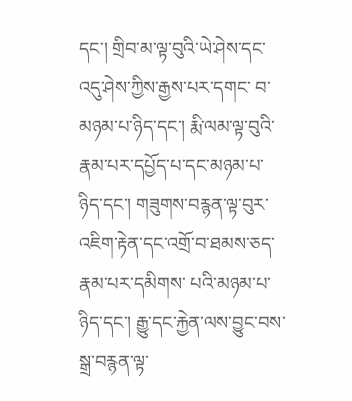དང་། གྲིབ་མ་ལྟ་བུའི་ཡེ་ཤེས་དང་འདུ་ཤེས་ཀྱིས་རྒྱས་པར་དགང་ བ་མཉམ་པ་ཉིད་དང་། རྨི་ལམ་ལྟ་བུའི་རྣམ་པར་དཔྱོད་པ་དང་མཉམ་པ་ཉིད་དང་། གཟུགས་བརྙན་ལྟ་བུར་འཇིག་རྟེན་དང་འགྲོ་བ་ཐམས་ཅད་རྣམ་པར་དམིགས་ པའི་མཉམ་པ་ཉིད་དང་། རྒྱུ་དང་རྐྱེན་ལས་བྱུང་བས་སྒྲ་བརྙན་ལྟ་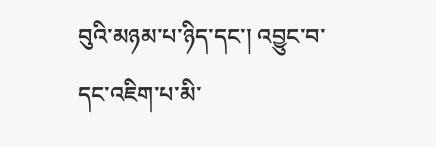བུའི་མཉམ་པ་ཉིད་དང་། འབྱུང་བ་དང་འཇིག་པ་མི་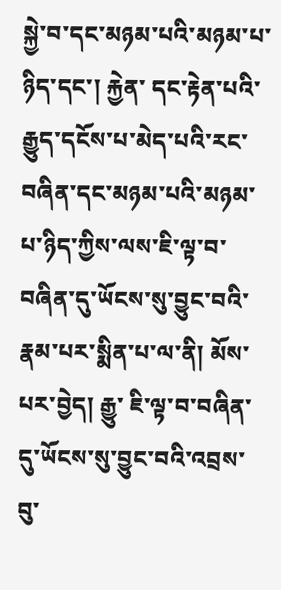སྐྱེ་བ་དང་མཉམ་པའི་མཉམ་པ་ཉིད་དང་། རྐྱེན་ དང་རྟེན་པའི་རྒྱུད་དངོས་པ་མེད་པའི་རང་བཞིན་དང་མཉམ་པའི་མཉམ་པ་ཉིད་ཀྱིས་ལས་ཇི་ལྟ་བ་བཞིན་དུ་ཡོངས་སུ་བྱུང་བའི་རྣམ་པར་སྨིན་པ་ལ་ནི། མོས་པར་བྱེད། རྒྱུ་ ཇི་ལྟ་བ་བཞིན་དུ་ཡོངས་སུ་བྱུང་བའི་འབྲས་བུ་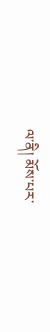ལ་ནི། མོས་པར་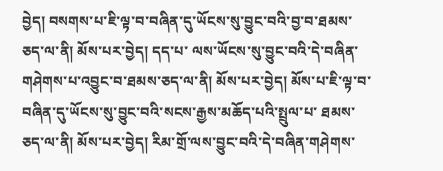བྱེད། བསགས་པ་ཇི་ལྟ་བ་བཞིན་དུ་ཡོངས་སུ་བྱུང་བའི་བྱ་བ་ཐམས་ཅད་ལ་ནི། མོས་པར་བྱེད། དད་པ་ ལས་ཡོངས་སུ་བྱུང་བའི་དེ་བཞིན་གཤེགས་པ་འབྱུང་བ་ཐམས་ཅད་ལ་ནི། མོས་པར་བྱེད། མོས་པ་ཇི་ལྟ་བ་བཞིན་དུ་ཡོངས་སུ་བྱུང་བའི་སངས་རྒྱས་མཆོད་པའི་སྤྲུལ་པ་ ཐམས་ཅད་ལ་ནི། མོས་པར་བྱེད། རིམ་གྲོ་ལས་བྱུང་བའི་དེ་བཞིན་གཤེགས་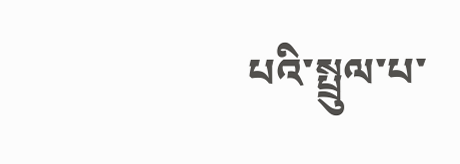པའི་སྤྲུལ་པ་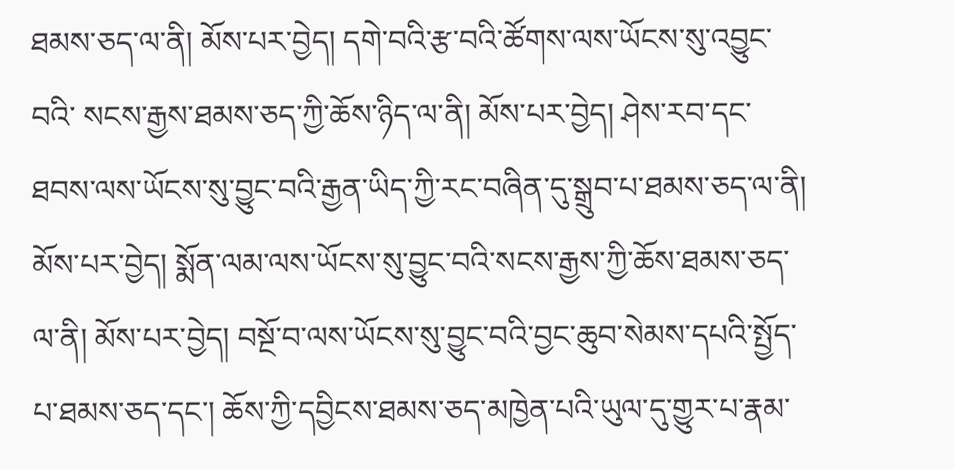ཐམས་ཅད་ལ་ནི། མོས་པར་བྱེད། དགེ་བའི་རྩ་བའི་ཚོགས་ལས་ཡོངས་སུ་འབྱུང་བའི་ སངས་རྒྱས་ཐམས་ཅད་ཀྱི་ཆོས་ཉིད་ལ་ནི། མོས་པར་བྱེད། ཤེས་རབ་དང་ཐབས་ལས་ཡོངས་སུ་བྱུང་བའི་རྒྱན་ཡིད་ཀྱི་རང་བཞིན་དུ་སྒྲུབ་པ་ཐམས་ཅད་ལ་ནི། མོས་པར་བྱེད། སྨོན་ལམ་ལས་ཡོངས་སུ་བྱུང་བའི་སངས་རྒྱས་ཀྱི་ཆོས་ཐམས་ཅད་ལ་ནི། མོས་པར་བྱེད། བསྔོ་བ་ལས་ཡོངས་སུ་བྱུང་བའི་བྱང་ཆུབ་སེམས་དཔའི་སྤྱོད་པ་ཐམས་ཅད་དང་། ཆོས་ཀྱི་དབྱིངས་ཐམས་ཅད་མཁྱེན་པའི་ཡུལ་དུ་གྱུར་པ་རྣམ་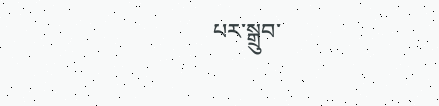པར་སྒྲུབ་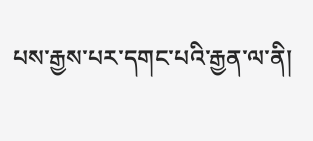པས་རྒྱས་པར་དགང་པའི་རྒྱན་ལ་ནི།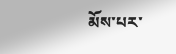མོས་པར་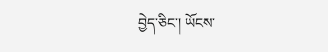བྱེད་ཅིང་། ཡོངས་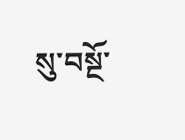སུ་བསྔོ་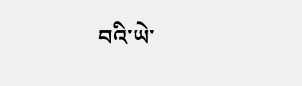བའི་ཡེ་